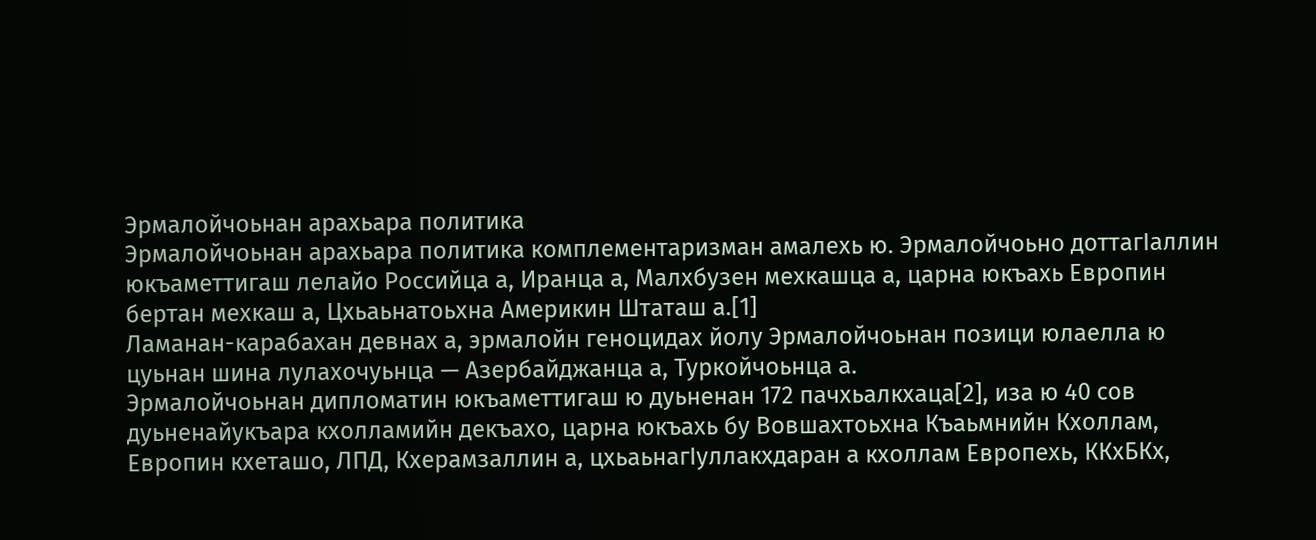Эрмалойчоьнан арахьара политика
Эрмалойчоьнан арахьара политика комплементаризман амалехь ю. Эрмалойчоьно доттагӀаллин юкъаметтигаш лелайо Российца а, Иранца а, Малхбузен мехкашца а, царна юкъахь Европин бертан мехкаш а, Цхьаьнатоьхна Америкин Штаташ а.[1]
Ламанан-карабахан девнах а, эрмалойн геноцидах йолу Эрмалойчоьнан позици юлаелла ю цуьнан шина лулахочуьнца — Азербайджанца а, Туркойчоьнца а.
Эрмалойчоьнан дипломатин юкъаметтигаш ю дуьненан 172 пачхьалкхаца[2], иза ю 40 сов дуьненайукъара кхолламийн декъахо, царна юкъахь бу Вовшахтоьхна Къаьмнийн Кхоллам, Европин кхеташо, ЛПД, Кхерамзаллин а, цхьаьнагӀуллакхдаран а кхоллам Европехь, ККхБКх,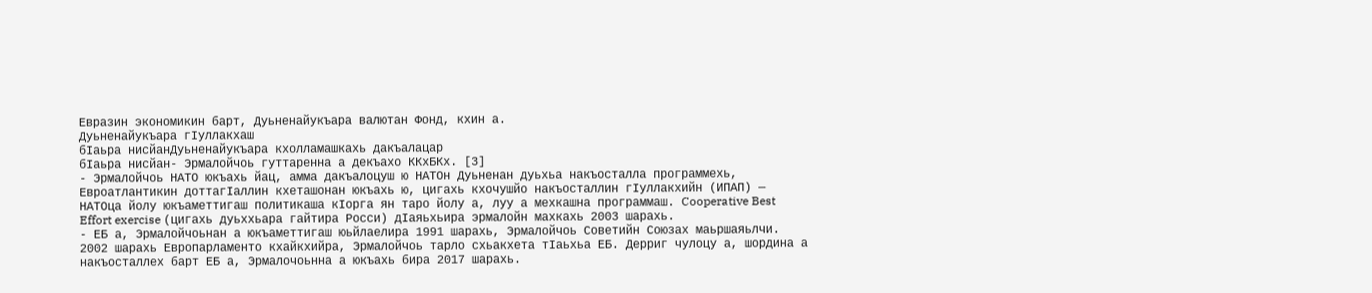Евразин экономикин барт, Дуьненайукъара валютан Фонд, кхин а.
Дуьненайукъара гӀуллакхаш
бӀаьра нисйанДуьненайукъара кхолламашкахь дакъалацар
бӀаьра нисйан- Эрмалойчоь гуттаренна а декъахо ККхБКх. [3]
- Эрмалойчоь НАТО юкъахь йац, амма дакъалоцуш ю НАТОн Дуьненан дуьхьа накъосталла программехь, Евроатлантикин доттагӀаллин кхеташонан юкъахь ю, цигахь кхочушйо накъосталлин гӀуллакхийн (ИПАП) — НАТОца йолу юкъаметтигаш политикаша кӀорга ян таро йолу а, луу а мехкашна программаш. Cooperative Best Effort exercise (цигахь дуьххьара гайтира Росси) дӀаяьхьира эрмалойн махкахь 2003 шарахь.
- ЕБ а, Эрмалойчоьнан а юкъаметтигаш юьйлаелира 1991 шарахь, Эрмалойчоь Советийн Союзах маьршаяьлчи. 2002 шарахь Европарламенто кхайкхийра, Эрмалойчоь тарло схьакхета тӀаьхьа ЕБ. Дерриг чулоцу а, шордина а накъосталлех барт ЕБ а, Эрмалочоьнна а юкъахь бира 2017 шарахь.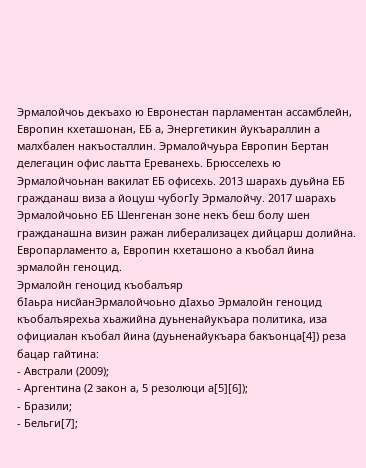Эрмалойчоь декъахо ю Евронестан парламентан ассамблейн, Европин кхеташонан, ЕБ а, Энергетикин йукъараллин а малхбален накъосталлин. Эрмалойчуьра Европин Бертан делегацин офис лаьтта Ереванехь. Брюсселехь ю Эрмалойчоьнан вакилат ЕБ офисехь. 2013 шарахь дуьйна ЕБ гражданаш виза а йоцуш чубогӀу Эрмалойчу. 2017 шарахь Эрмалойчоьно ЕБ Шенгенан зоне некъ беш болу шен гражданашна визин ражан либерализацех дийцарш долийна. Европарламенто а, Европин кхеташоно а къобал йина эрмалойн геноцид.
Эрмалойн геноцид къобалъяр
бӀаьра нисйанЭрмалойчоьно дӀахьо Эрмалойн геноцид къобалъярехьа хьажийна дуьненайукъара политика, иза официалан къобал йина (дуьненайукъара бакъонца[4]) реза бацар гайтина:
- Австрали (2009);
- Аргентина (2 закон а, 5 резолюци а[5][6]);
- Бразили;
- Бельги[7];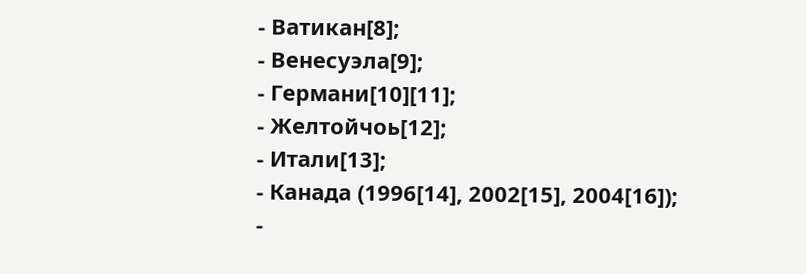- Ватикан[8];
- Венесуэла[9];
- Германи[10][11];
- Желтойчоь[12];
- Итали[13];
- Канада (1996[14], 2002[15], 2004[16]);
-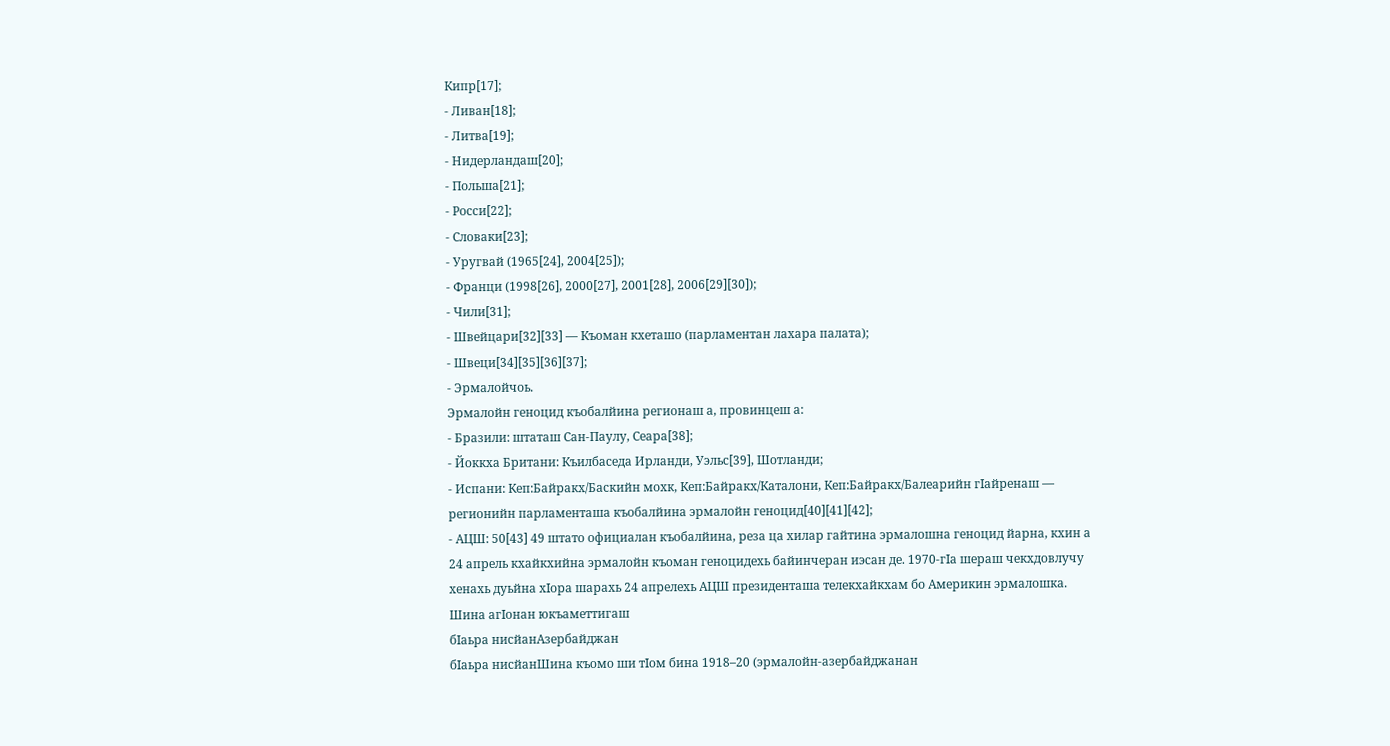Кипр[17];
- Ливан[18];
- Литва[19];
- Нидерландаш[20];
- Польша[21];
- Росси[22];
- Словаки[23];
- Уругвай (1965[24], 2004[25]);
- Франци (1998[26], 2000[27], 2001[28], 2006[29][30]);
- Чили[31];
- Швейцари[32][33] — Къоман кхеташо (парламентан лахара палата);
- Швеци[34][35][36][37];
- Эрмалойчоь.
Эрмалойн геноцид къобалйина регионаш а, провинцеш а:
- Бразили: штаташ Сан-Паулу, Сеара[38];
- Йоккха Британи: Къилбаседа Ирланди, Уэльс[39], Шотланди;
- Испани: Кеп:Байракх/Баскийн мохк, Кеп:Байракх/Каталони, Кеп:Байракх/Балеарийн гӀайренаш — регионийн парламенташа къобалйина эрмалойн геноцид[40][41][42];
- АЦШ: 50[43] 49 штато официалан къобалйина, реза ца хилар гайтина эрмалошна геноцид йарна, кхин а 24 апрель кхайкхийна эрмалойн къоман геноцидехь байинчеран иэсан де. 1970-гӀа шераш чекхдовлучу хенахь дуьйна хӀора шарахь 24 апрелехь АЦШ президенташа телекхайкхам бо Америкин эрмалошка.
Шина агӀонан юкъаметтигаш
бӀаьра нисйанАзербайджан
бӀаьра нисйанШина къомо ши тӀом бина 1918–20 (эрмалойн-азербайджанан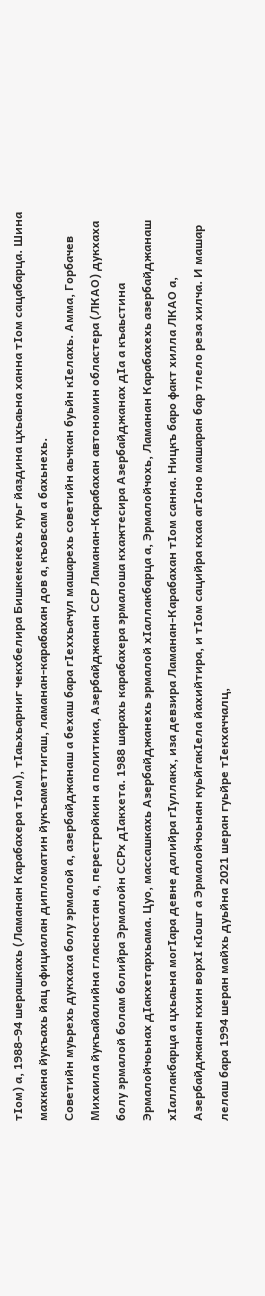тӀом) а, 1988–94 шерашкахь (Ламанан Карабахера тӀом), тӀаьхьарниг чекхбелира Бишкекекехь куьг йаздина цхьаьна ханна тӀом сацабарца. Шина махкана йукъахь йац официалан дипломатин йукъаметтигаш, ламанан-карабахан дов а, къовсам а бахьнехь.
Советийн муьрехь дукхаха болу эрмалой а, азербайджанаш а бехаш бара гӀеххьачул машарехь советийн аьчкан буьйн кӀелахь. Амма, Горбачев Михаила йукъайалийна гласностан а, перестройкин а политика, Азербайджанан ССР Ламанан-Карабахан автономин областера (ЛКАО) дукхаха болу эрмалой болам болийра Эрмалойн ССРх дӀакхета. 1988 шарахь карабахера эрмалоша кхажтесира Азербайджанах дӀа а къаьстина Эрмалойчоьнах дӀакхетархьама. Цуо, массашкахь Азербайджанехь эрмалой хӀаллакбарца а, Эрмалойчохь, Ламанан Карабахехь азербайджанаш хӀаллакбарца а цхьаьна могӀара девне далийра гӀуллакх, иза девзира Ламанан-Карабахан тӀом санна. Ницкъ баро факт хилла ЛКАО а, Азербайджанан кхин ворхӀ кӀошт а Эрмалойчоьнан куьйгакӀела йахийтира, и тӀом сацийра кхаа агӀоно машаран бар тлело реза хилча. И машар лелаш бара 1994 шеран майхь дуьйна 2021 шеран гуьйре тӀекхаччалц,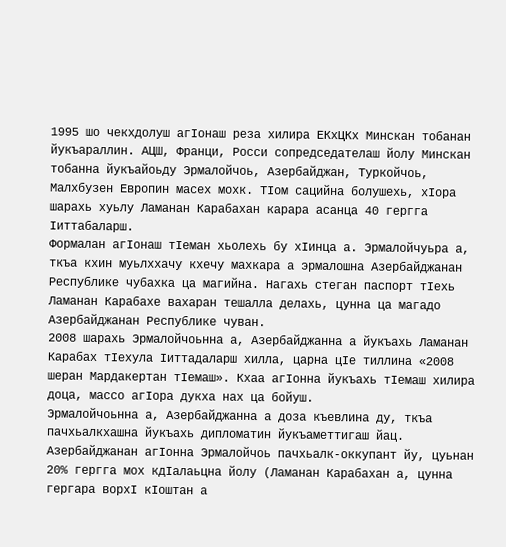1995 шо чекхдолуш агӀонаш реза хилира ЕКхЦКх Минскан тобанан йукъараллин. АЦШ, Франци, Росси сопредседателаш йолу Минскан тобанна йукъайоьду Эрмалойчоь, Азербайджан, Туркойчоь, Малхбузен Европин масех мохк. ТӀом сацийна болушехь, хӀора шарахь хуьлу Ламанан Карабахан карара асанца 40 гергга Ӏиттабаларш.
Формалан агӀонаш тӀеман хьолехь бу хӀинца а. Эрмалойчуьра а, ткъа кхин муьлххачу кхечу махкара а эрмалошна Азербайджанан Республике чубахка ца магийна. Нагахь стеган паспорт тӀехь Ламанан Карабахе вахаран тешалла делахь, цунна ца магадо Азербайджанан Республике чуван.
2008 шарахь Эрмалойчоьнна а, Азербайджанна а йукъахь Ламанан Карабах тӀехула Ӏиттадаларш хилла, царна цӀе тиллина «2008 шеран Мардакертан тӀемаш». Кхаа агӀонна йукъахь тӀемаш хилира доца, массо агӀора дукха нах ца бойуш.
Эрмалойчоьнна а, Азербайджанна а доза къевлина ду, ткъа пачхьалкхашна йукъахь дипломатин йукъаметтигаш йац. Азербайджанан агӀонна Эрмалойчоь пачхьалк-оккупант йу, цуьнан 20% гергга мох кдӀалаьцна йолу (Ламанан Карабахан а, цунна гергара ворхӀ кӀоштан а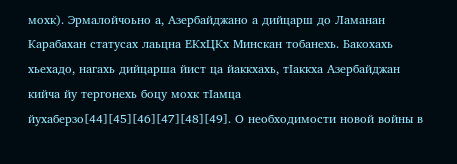мохк). Эрмалойчоьно а, Азербайджано а дийцарш до Ламанан Карабахан статусах лаьцна ЕКхЦКх Минскан тобанехь. Бакохахь хьехадо, нагахь дийцарша йист ца йаккхахь, тӀаккха Азербайджан кийча йу тергонехь боцу мохк тӀамца йухаберзо[44][45][46][47][48][49]. О необходимости новой войны в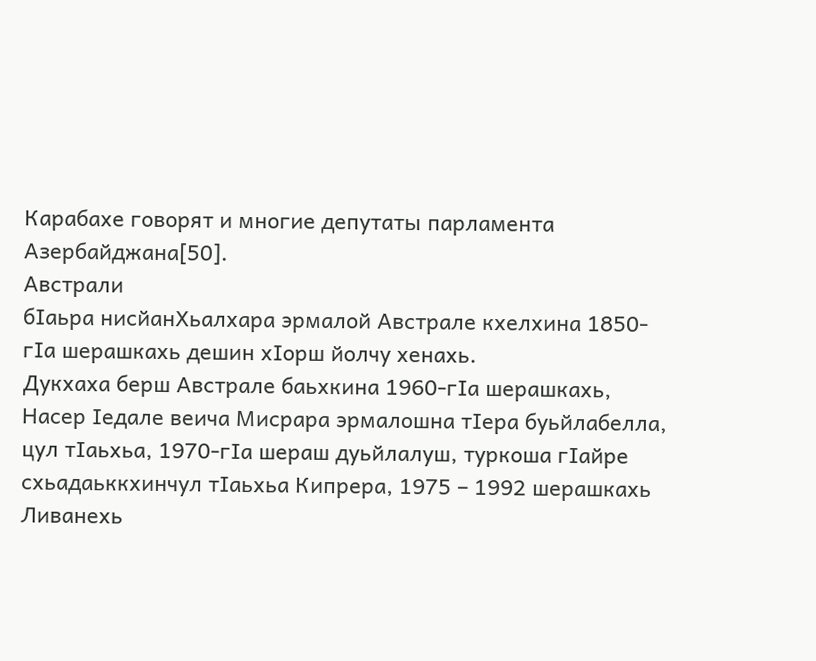Карабахе говорят и многие депутаты парламента Азербайджана[50].
Австрали
бӀаьра нисйанХьалхара эрмалой Австрале кхелхина 1850-гӀа шерашкахь дешин хӀорш йолчу хенахь.
Дукхаха берш Австрале баьхкина 1960-гӀа шерашкахь, Насер Ӏедале веича Мисрара эрмалошна тӀера буьйлабелла, цул тӀаьхьа, 1970-гӀа шераш дуьйлалуш, туркоша гӀайре схьадаьккхинчул тӀаьхьа Кипрера, 1975 – 1992 шерашкахь Ливанехь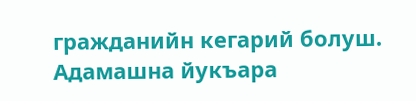гражданийн кегарий болуш.
Адамашна йукъара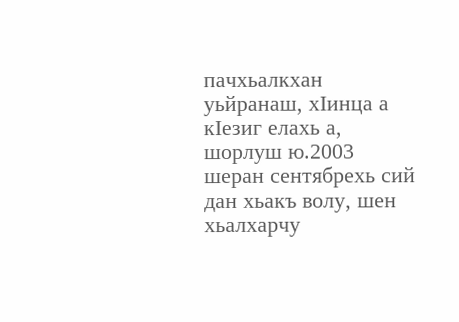пачхьалкхан уьйранаш, хӀинца а кӀезиг елахь а, шорлуш ю.2003 шеран сентябрехь сий дан хьакъ волу, шен хьалхарчу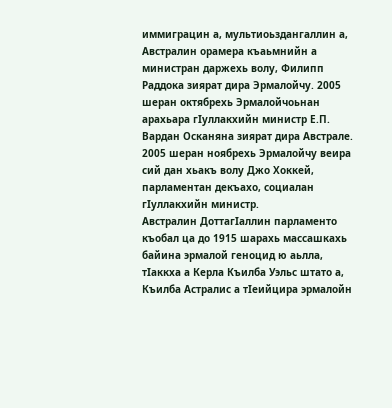иммиграцин а, мультиоьздангаллин а, Австралин орамера къаьмнийн а министран даржехь волу, Филипп Раддока зиярат дира Эрмалойчу. 2005 шеран октябрехь Эрмалойчоьнан арахьара гӀуллакхийн министр Е.П. Вардан Осканяна зиярат дира Австрале. 2005 шеран ноябрехь Эрмалойчу веира сий дан хьакъ волу Джо Хоккей, парламентан декъахо, социалан гӀуллакхийн министр.
Австралин ДоттагӀаллин парламенто къобал ца до 1915 шарахь массашкахь байина эрмалой геноцид ю аьлла, тӀаккха а Керла Къилба Уэльс штато а, Къилба Астралис а тӀеийцира эрмалойн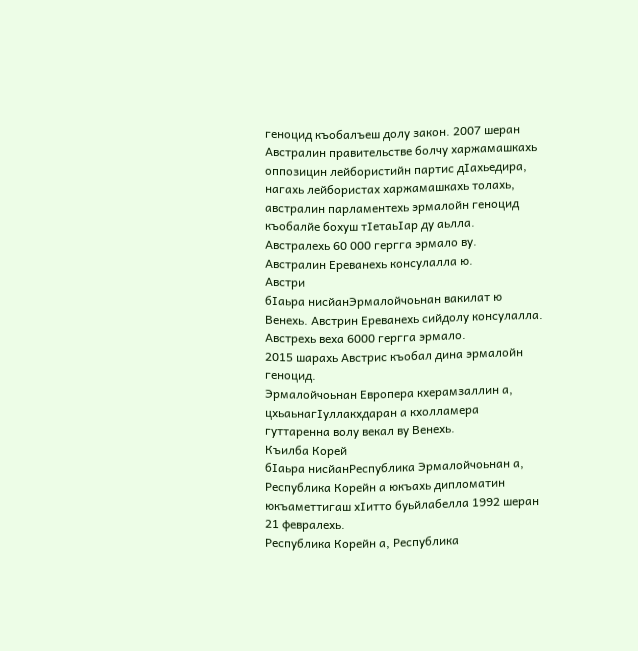геноцид къобалъеш долу закон. 2007 шеран Австралин правительстве болчу харжамашкахь оппозицин лейбористийн партис дӀахьедира, нагахь лейбористах харжамашкахь толахь, австралин парламентехь эрмалойн геноцид къобалйе бохуш тӀетаьӀар ду аьлла.
Австралехь 60 000 гергга эрмало ву.
Австралин Ереванехь консулалла ю.
Австри
бӀаьра нисйанЭрмалойчоьнан вакилат ю Венехь. Австрин Ереванехь сийдолу консулалла.
Австрехь веха 6000 гергга эрмало.
2015 шарахь Австрис къобал дина эрмалойн геноцид.
Эрмалойчоьнан Европера кхерамзаллин а, цхьаьнагӀуллакхдаран а кхолламера гуттаренна волу векал ву Венехь.
Къилба Корей
бӀаьра нисйанРеспублика Эрмалойчоьнан а, Республика Корейн а юкъахь дипломатин юкъаметтигаш хӀитто буьйлабелла 1992 шеран 21 февралехь.
Республика Корейн а, Республика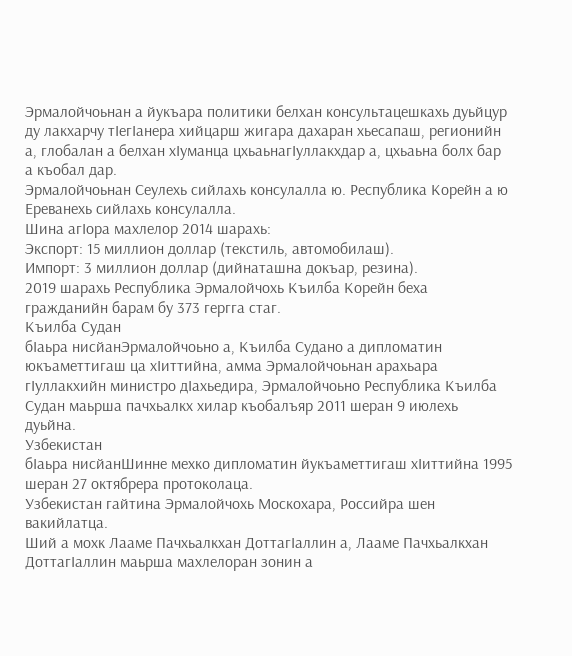Эрмалойчоьнан а йукъара политики белхан консультацешкахь дуьйцур ду лакхарчу тӀегӀанера хийцарш жигара дахаран хьесапаш, регионийн а, глобалан а белхан хӀуманца цхьаьнагӀуллакхдар а, цхьаьна болх бар а къобал дар.
Эрмалойчоьнан Сеулехь сийлахь консулалла ю. Республика Корейн а ю Ереванехь сийлахь консулалла.
Шина агӀора махлелор 2014 шарахь:
Экспорт: 15 миллион доллар (текстиль, автомобилаш).
Импорт: 3 миллион доллар (дийнаташна докъар, резина).
2019 шарахь Республика Эрмалойчохь Къилба Корейн беха гражданийн барам бу 373 гергга стаг.
Къилба Судан
бӀаьра нисйанЭрмалойчоьно а, Къилба Судано а дипломатин юкъаметтигаш ца хӀиттийна, амма Эрмалойчоьнан арахьара гӀуллакхийн министро дӀахьедира, Эрмалойчоьно Республика Къилба Судан маьрша пачхьалкх хилар къобалъяр 2011 шеран 9 июлехь дуьйна.
Узбекистан
бӀаьра нисйанШинне мехко дипломатин йукъаметтигаш хӀиттийна 1995 шеран 27 октябрера протоколаца.
Узбекистан гайтина Эрмалойчохь Москохара, Российра шен вакийлатца.
Ший а мохк Лааме Пачхьалкхан ДоттагӀаллин а, Лааме Пачхьалкхан ДоттагӀаллин маьрша махлелоран зонин а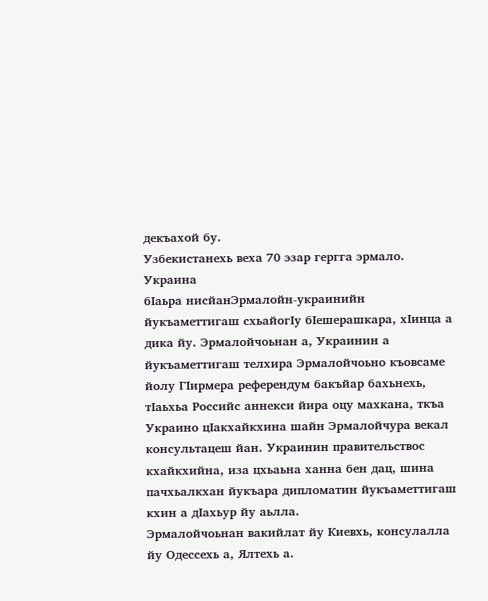декъахой бу.
Узбекистанехь веха 70 эзар гергга эрмало.
Украина
бӀаьра нисйанЭрмалойн-украинийн йукъаметтигаш схьайогӀу бӀешерашкара, хӀинца а дика йу. Эрмалойчоьнан а, Украинин а йукъаметтигаш телхира Эрмалойчоьно къовсаме йолу ГӀирмера референдум бакъйар бахьнехь, тӀаьхьа Российс аннекси йира оцу махкана, ткъа Украино цӀакхайкхина шайн Эрмалойчура векал консультацеш йан. Украинин правительствос кхайкхийна, иза цхьаьна ханна бен дац, шина пачхьалкхан йукъара дипломатин йукъаметтигаш кхин а дӀахьур йу аьлла.
Эрмалойчоьнан вакийлат йу Киевхь, консулалла йу Одессехь а, Ялтехь а.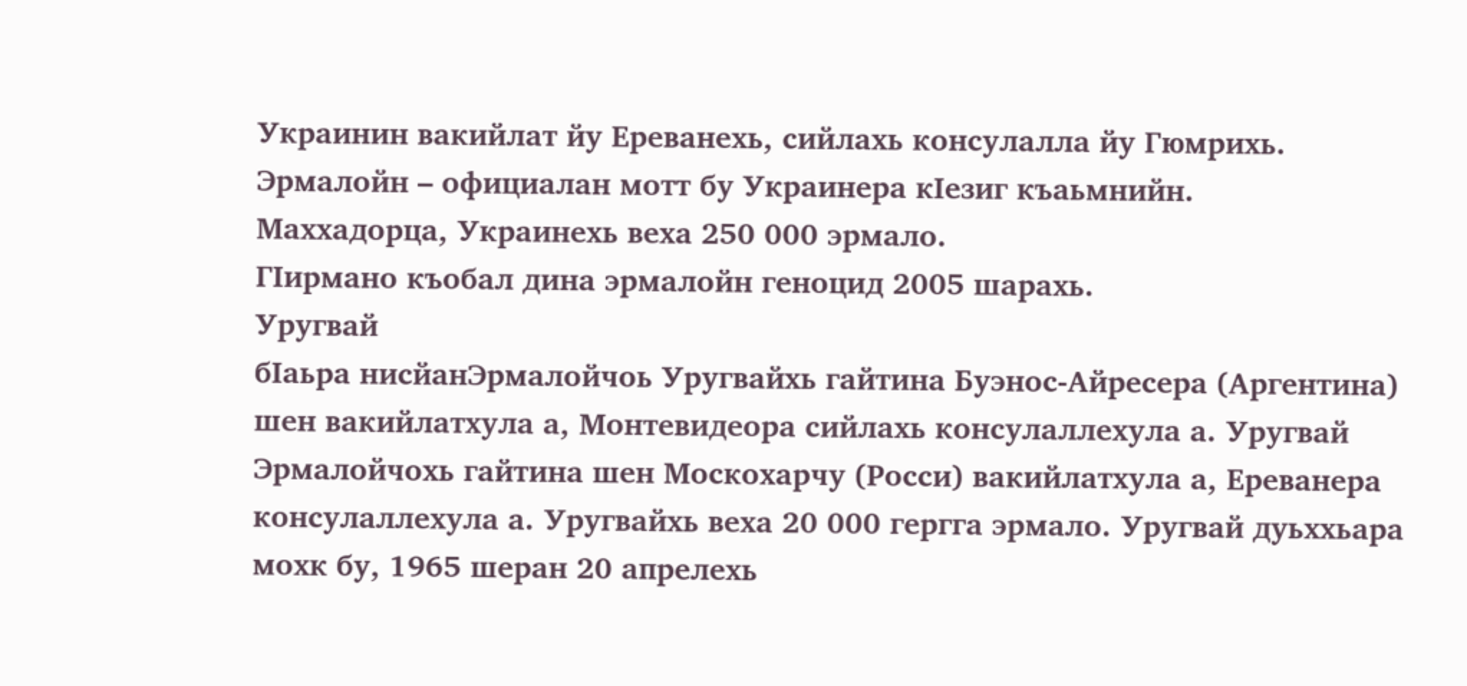Украинин вакийлат йу Ереванехь, сийлахь консулалла йу Гюмрихь.
Эрмалойн – официалан мотт бу Украинера кӀезиг къаьмнийн.
Маххадорца, Украинехь веха 250 000 эрмало.
ГӀирмано къобал дина эрмалойн геноцид 2005 шарахь.
Уругвай
бӀаьра нисйанЭрмалойчоь Уругвайхь гайтина Буэнос-Айресера (Аргентина) шен вакийлатхула а, Монтевидеора сийлахь консулаллехула а. Уругвай Эрмалойчохь гайтина шен Москохарчу (Росси) вакийлатхула а, Ереванера консулаллехула а. Уругвайхь веха 20 000 гергга эрмало. Уругвай дуьххьара мохк бу, 1965 шеран 20 апрелехь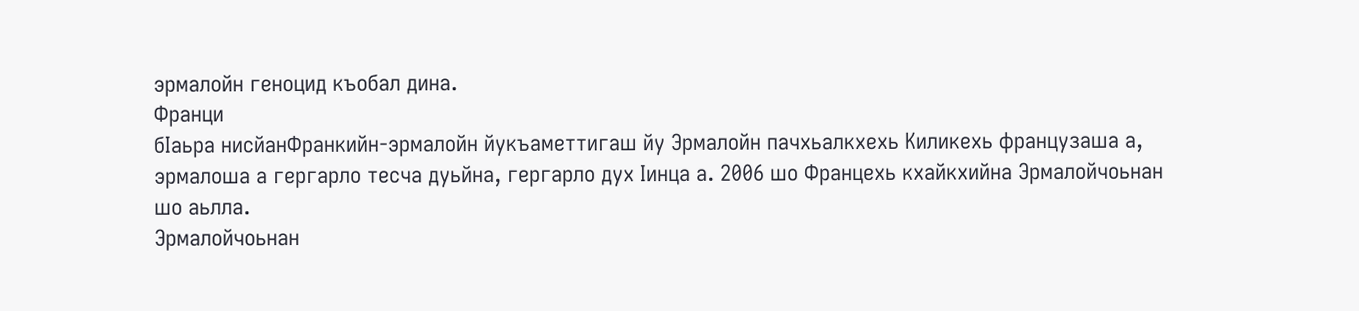эрмалойн геноцид къобал дина.
Франци
бӀаьра нисйанФранкийн-эрмалойн йукъаметтигаш йу Эрмалойн пачхьалкхехь Киликехь французаша а, эрмалоша а гергарло тесча дуьйна, гергарло дух Ӏинца а. 2006 шо Францехь кхайкхийна Эрмалойчоьнан шо аьлла.
Эрмалойчоьнан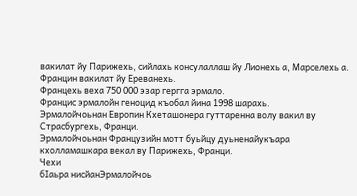вакилат йу Парижехь, сийлахь консулаллаш йу Лионехь а, Марселехь а. Францин вакилат йу Ереванехь.
Францехь веха 750 000 эзар гергга эрмало.
Францис эрмалойн геноцид къобал йина 1998 шарахь.
Эрмалойчоьнан Европин Кхеташонера гуттаренна волу вакил ву Страсбургехь, Франци.
Эрмалойчоьнан Французийн мотт буьйцу дуьненайукъара кхолламашкара векал ву Парижехь, Франци.
Чехи
бӀаьра нисйанЭрмалойчоь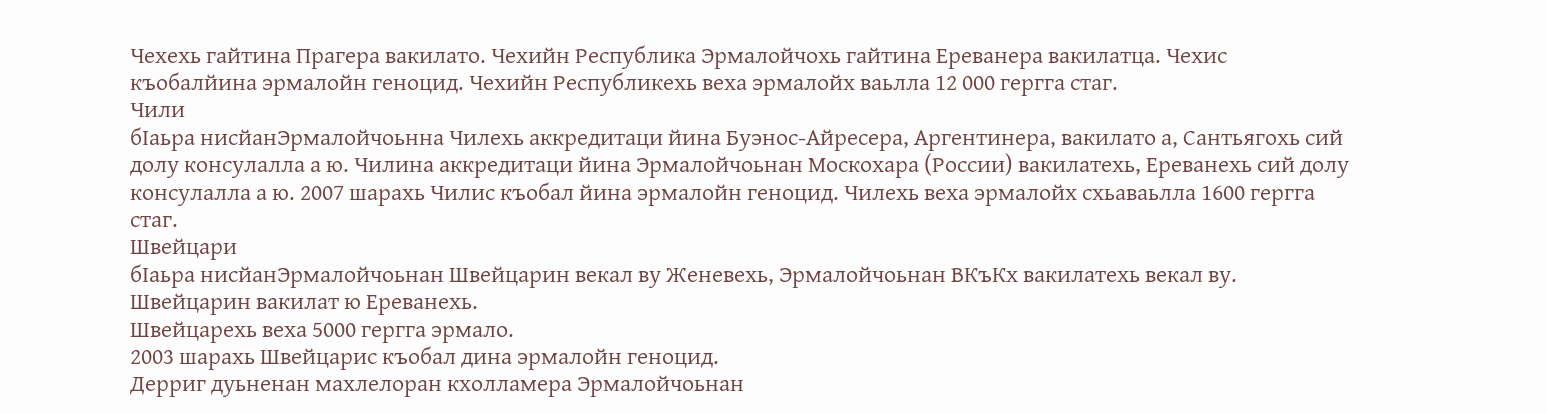Чехехь гайтина Прагера вакилато. Чехийн Республика Эрмалойчохь гайтина Ереванера вакилатца. Чехис къобалйина эрмалойн геноцид. Чехийн Республикехь веха эрмалойх ваьлла 12 000 гергга стаг.
Чили
бӀаьра нисйанЭрмалойчоьнна Чилехь аккредитаци йина Буэнос-Айресера, Аргентинера, вакилато а, Сантьягохь сий долу консулалла а ю. Чилина аккредитаци йина Эрмалойчоьнан Москохара (России) вакилатехь, Ереванехь сий долу консулалла а ю. 2007 шарахь Чилис къобал йина эрмалойн геноцид. Чилехь веха эрмалойх схьаваьлла 1600 гергга стаг.
Швейцари
бӀаьра нисйанЭрмалойчоьнан Швейцарин векал ву Женевехь, Эрмалойчоьнан ВКъКх вакилатехь векал ву. Швейцарин вакилат ю Ереванехь.
Швейцарехь веха 5000 гергга эрмало.
2003 шарахь Швейцарис къобал дина эрмалойн геноцид.
Дерриг дуьненан махлелоран кхолламера Эрмалойчоьнан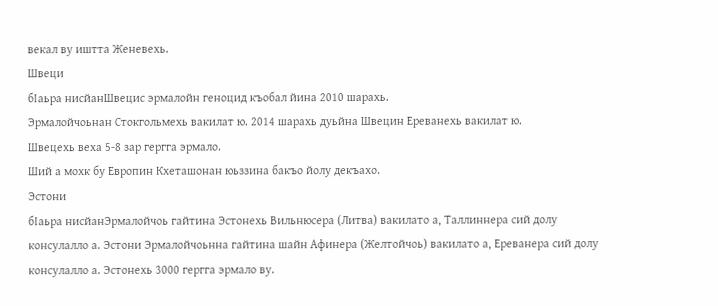векал ву иштта Женевехь.
Швеци
бӀаьра нисйанШвецис эрмалойн геноцид къобал йина 2010 шарахь.
Эрмалойчоьнан Стокгольмехь вакилат ю. 2014 шарахь дуьйна Швецин Ереванехь вакилат ю.
Швецехь веха 5-8 зар гергга эрмало.
Ший а мохк бу Европин Кхеташонан юьззина бакъо йолу декъахо.
Эстони
бӀаьра нисйанЭрмалойчоь гайтина Эстонехь Вильнюсера (Литва) вакилато а, Таллиннера сий долу консулалло а. Эстони Эрмалойчоьнна гайтина шайн Афинера (Желтойчоь) вакилато а, Ереванера сий долу консулалло а. Эстонехь 3000 гергга эрмало ву.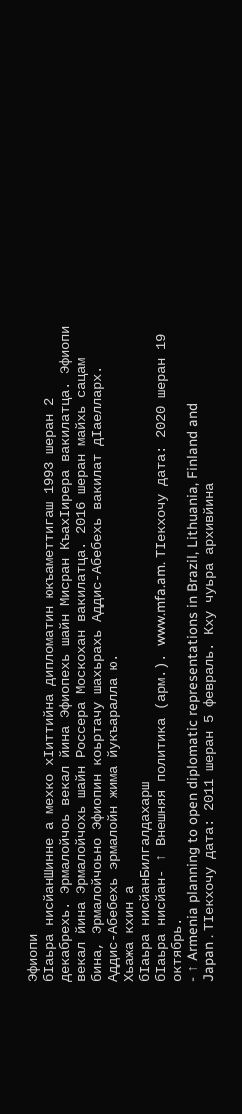Эфиопи
бӀаьра нисйанШинне а мехко хӀиттийна дипломатин юкъаметтигаш 1993 шеран 2 декабрехь. Эрмалойчоь векал йина Эфиопехь шайн Мисран КъахӀирера вакилатца. Эфиопи векал йина Эрмалойчохь шайн Россера Москохан вакилатца. 2016 шеран майхь сацам бина, Эрмалойчоьно Эфиопин коьртачу шахьрахь Аддис-Абебехь вакилат дӀаелларх. Аддис-Абебехь эрмалойн жима йукъаралла ю.
Хьажа кхин а
бӀаьра нисйанБилгалдахарш
бӀаьра нисйан- ↑ Внешняя политика (арм.). www.mfa.am. ТӀекхочу дата: 2020 шеран 19 октябрь.
- ↑ Armenia planning to open diplomatic representations in Brazil, Lithuania, Finland and Japan . ТӀекхочу дата: 2011 шеран 5 февраль. Кху чуьра архивйина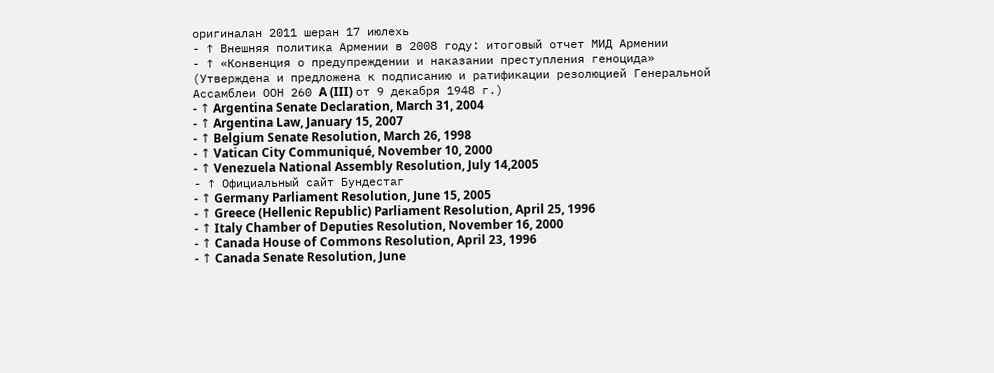оригиналан 2011 шеран 17 июлехь
- ↑ Внешняя политика Армении в 2008 году: итоговый отчет МИД Армении
- ↑ «Конвенция о предупреждении и наказании преступления геноцида» (Утверждена и предложена к подписанию и ратификации резолюцией Генеральной Ассамблеи ООН 260 A (III) от 9 декабря 1948 г.)
- ↑ Argentina Senate Declaration, March 31, 2004
- ↑ Argentina Law, January 15, 2007
- ↑ Belgium Senate Resolution, March 26, 1998
- ↑ Vatican City Communiqué, November 10, 2000
- ↑ Venezuela National Assembly Resolution, July 14,2005
- ↑ Официальный сайт Бундестаг
- ↑ Germany Parliament Resolution, June 15, 2005
- ↑ Greece (Hellenic Republic) Parliament Resolution, April 25, 1996
- ↑ Italy Chamber of Deputies Resolution, November 16, 2000
- ↑ Canada House of Commons Resolution, April 23, 1996
- ↑ Canada Senate Resolution, June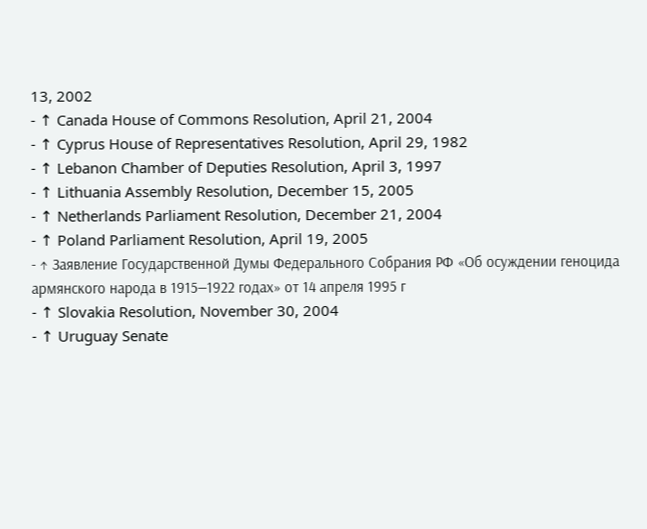13, 2002
- ↑ Canada House of Commons Resolution, April 21, 2004
- ↑ Cyprus House of Representatives Resolution, April 29, 1982
- ↑ Lebanon Chamber of Deputies Resolution, April 3, 1997
- ↑ Lithuania Assembly Resolution, December 15, 2005
- ↑ Netherlands Parliament Resolution, December 21, 2004
- ↑ Poland Parliament Resolution, April 19, 2005
- ↑ Заявление Государственной Думы Федерального Собрания РФ «Об осуждении геноцида армянского народа в 1915—1922 годах» от 14 апреля 1995 г
- ↑ Slovakia Resolution, November 30, 2004
- ↑ Uruguay Senate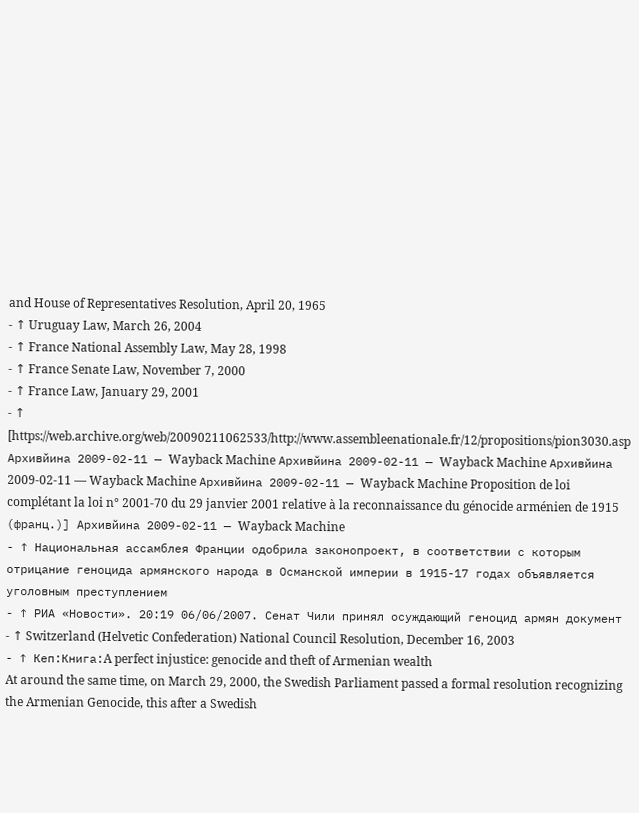and House of Representatives Resolution, April 20, 1965
- ↑ Uruguay Law, March 26, 2004
- ↑ France National Assembly Law, May 28, 1998
- ↑ France Senate Law, November 7, 2000
- ↑ France Law, January 29, 2001
- ↑ [https://web.archive.org/web/20090211062533/http://www.assembleenationale.fr/12/propositions/pion3030.asp Архивйина 2009-02-11 — Wayback Machine Архивйина 2009-02-11 — Wayback Machine Архивйина 2009-02-11 — Wayback Machine Архивйина 2009-02-11 — Wayback Machine Proposition de loi complétant la loi n° 2001-70 du 29 janvier 2001 relative à la reconnaissance du génocide arménien de 1915 (франц.)] Архивйина 2009-02-11 — Wayback Machine
- ↑ Национальная ассамблея Франции одобрила законопроект, в соответствии с которым отрицание геноцида армянского народа в Османской империи в 1915-17 годах объявляется уголовным преступлением
- ↑ РИА «Новости». 20:19 06/06/2007. Сенат Чили принял осуждающий геноцид армян документ
- ↑ Switzerland (Helvetic Confederation) National Council Resolution, December 16, 2003
- ↑ Кеп:Книга:A perfect injustice: genocide and theft of Armenian wealth
At around the same time, on March 29, 2000, the Swedish Parliament passed a formal resolution recognizing the Armenian Genocide, this after a Swedish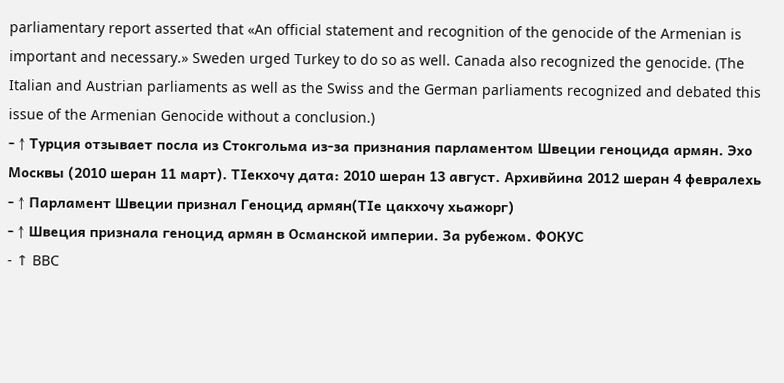parliamentary report asserted that «An official statement and recognition of the genocide of the Armenian is important and necessary.» Sweden urged Turkey to do so as well. Canada also recognized the genocide. (The Italian and Austrian parliaments as well as the Swiss and the German parliaments recognized and debated this issue of the Armenian Genocide without a conclusion.)
- ↑ Турция отзывает посла из Стокгольма из-за признания парламентом Швеции геноцида армян. Эхо Москвы (2010 шеран 11 март). ТӀекхочу дата: 2010 шеран 13 август. Архивйина 2012 шеран 4 февралехь
- ↑ Парламент Швеции признал Геноцид армян(ТӀе цакхочу хьажорг)
- ↑ Швеция признала геноцид армян в Османской империи. За рубежом. ФОКУС
- ↑ BBC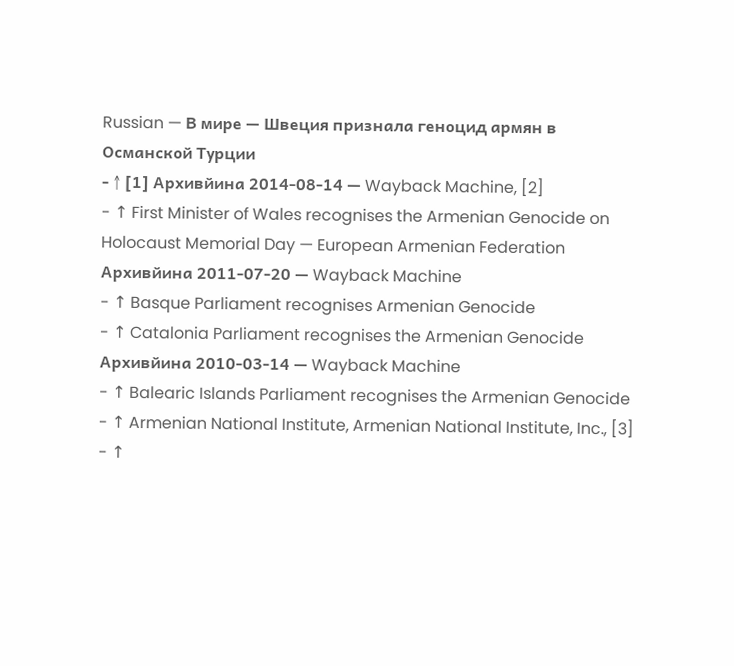Russian — В мире — Швеция признала геноцид армян в Османской Турции
- ↑ [1] Архивйина 2014-08-14 — Wayback Machine, [2]
- ↑ First Minister of Wales recognises the Armenian Genocide on Holocaust Memorial Day — European Armenian Federation Архивйина 2011-07-20 — Wayback Machine
- ↑ Basque Parliament recognises Armenian Genocide
- ↑ Catalonia Parliament recognises the Armenian Genocide Архивйина 2010-03-14 — Wayback Machine
- ↑ Balearic Islands Parliament recognises the Armenian Genocide
- ↑ Armenian National Institute, Armenian National Institute, Inc., [3]
- ↑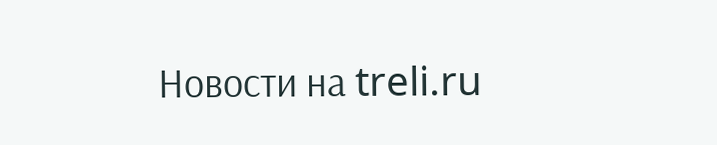Новости на treli.ru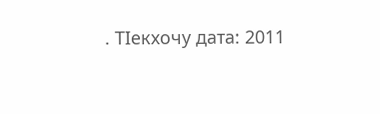. ТӀекхочу дата: 2011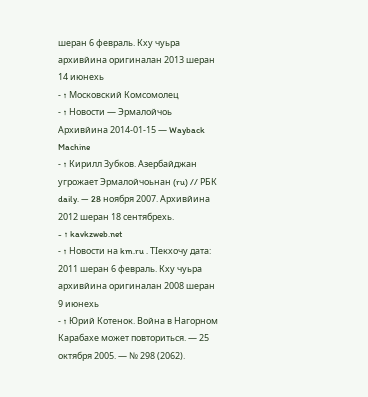шеран 6 февраль. Кху чуьра архивйина оригиналан 2013 шеран 14 июнехь
- ↑ Московский Комсомолец
- ↑ Новости — Эрмалойчоь Архивйина 2014-01-15 — Wayback Machine
- ↑ Кирилл Зубков. Азербайджан угрожает Эрмалойчоьнан (ru) // РБК daily. — 28 ноября 2007. Архивйина 2012 шеран 18 сентябрехь.
- ↑ kavkzweb.net
- ↑ Новости на km.ru . ТӀекхочу дата: 2011 шеран 6 февраль. Кху чуьра архивйина оригиналан 2008 шеран 9 июнехь
- ↑ Юрий Котенок. Война в Нагорном Карабахе может повториться. — 25 октября 2005. — № 298 (2062).